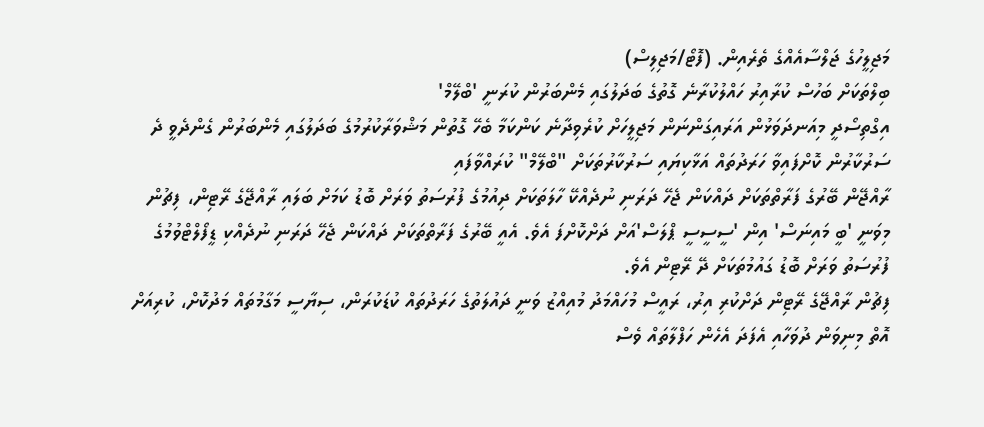މަޖިލީހުގެ ޖަލްސާއެއްގެ ތެރެއިން. (ފޮޓޯ/މަޖިލިސް)
ބިލްތަކަށް ބަހުސް ކުރާއިރު ހައްލުކުރާނެ ގޮތުގެ ބަދަލުގައި މެންބަރުން ކުރަނީ 'ބްލޭމް'
އިގްތިސޯދީ މިއަނދަވަޅުން އަރައިގަންނަން މަޖިލީހަށް ކުރެވިދާނެ ކަންކަމާ ބެހޭ ގޮތުން މަޝްވަރާކުރުމުގެ ބަދަލުގައި މެންބަރުން ގެންދެވީ ދެ ސަރުކާރުން ކޮށްފައިވާ ހަރަދުތައް އަޅާކިޔައި ސަރުކާރުތަކަށް "ބްލޭމް" ކުރައްވާފައި
ރާއްޖޭން ބޭރުގެ ފަރާތްތަކަށް ދައްކަން ޖެހޭ ދަރަނި ނުދެއްކޭ ހާލަތަކަށް ދިއުމުގެ ފުރުސަތު ވަރަށް ބޮޑު ކަމަށް ބަލައި ރާއްޖޭގެ ރޭޓިން، ފިޗުން މިވަނީ 'ބީ މައިނަސް' އިން 'ސީސީސީ ޕްލަސް'އަށް ދަށްކޮށްފަ އެވެ. އެއީ ބޭރުގެ ފަރާތްތަކަށް ދައްކަން ޖެހޭ ދަރަނި ނުދެއްކި ޑީފޯލްޓްވުމުގެ ފުރުސަތު ވަރަށް ބޮޑު ގައުމުތަކަށް ދޭ ރޭޓިން އެވެ.
ފިޗުން ރާއްޖޭގެ ރޭޓިން ދަށްކުރި އިރު، ރައީސް މުހައްމަދު މުއިއްޒު ވަނީ ދައުލަތުގެ ހަރަދުތައް ކުޑަކުރަން، ސިޔާސީ މަގާމުތައް މަދުކޮށް، ކުރިއަށް އޮތް މިނިވަން ދުވަހާއި އެފަދަ އެހެން ހަފްލާތައް ވެސް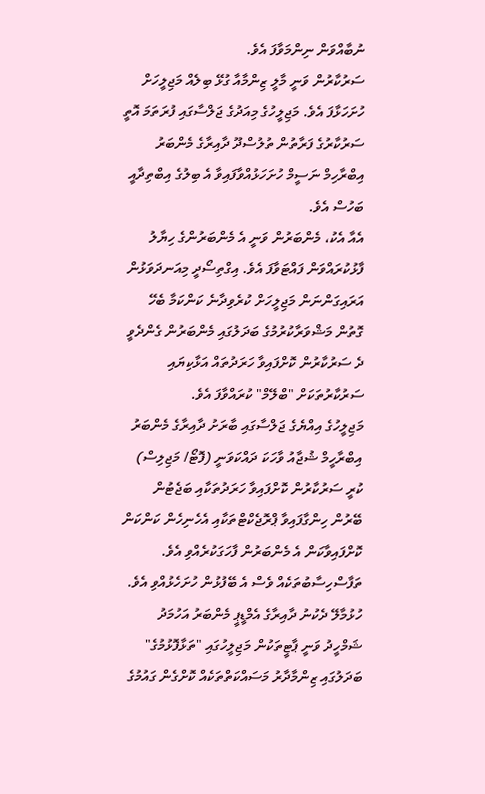ނުބާއްވަން ނިންމަވާފަ އެވެ.
ސަރުކާރުން ވަނީ މާލީ ޒިންމާއާ ގުޅޭ ބިލެއް މަޖިލީހަށް ހުށަހަޅާފަ އެވެ. މަޖިލީހުގެ މިއަދުގެ ޖަލްސާގައި ފުރަތަމަ އޮތީ ސަރުކާރުގެ ފަރާތުން ތުލުސްދޫ ދާއިރާގެ މެންބަރު އިބްރާހިމް ނަސީމް ހުށަހަޅުއްވާފައިވާ އެ ބިލުގެ އިބްތިދާއީ ބަހުސް އެވެ.
އެއާ އެކު، މެންބަރުން ވަނީ އެ މެންބަރުންގެ ހިޔާލު ފާޅުކުރައްވަން ފައްޓަވާފަ އެވެ. އިގްތިސޯދީ މިއަނދަވަޅުން އަރައިގަންނަން މަޖިލީހަށް ކުރެވިދާނެ ކަންކަމާ ބެހޭ ގޮތުން މަޝްވަރާކުރުމުގެ ބަދަލުގައި މެންބަރުން ގެންދެވީ ދެ ސަރުކާރުން ކޮށްފައިވާ ހަރަދުތައް އަޅާކިޔައި ސަރުކާރުތަކަށް "ބްލޭމް" ކުރައްވާފަ އެވެ.
މަޖިލީހުގެ އިއްޔެގެ ޖަލްސާގައި ބާރަށު ދާއިރާގެ މެންބަރު އިބްރާހީމް ޝުޖާއު ވާހަކަ ދައްކަވަނީ (ފޮޓޯ/ މަޖިލިސް)
ކުރީ ސަރުކާރުން ކޮށްފައިވާ ހަރަދުތަކާއި ބަޖެޓުން ބޭރުން ހިންގާފައިވާ ޕްރޮޖެކްޓްތަކާއި އެހެނިހެން ކަންކަން ކޮށްފައިވާކަން އެ މެންބަރުން ފާހަގަކުރެއްވި އެވެ. ތަފާސްހިސާބުތަކެއް ވެސް އެ ބޭފުޅުން ހުށަހެޅުއްވި އެވެ.
ހުޅުމާލޭ ދެކުނު ދާއިރާގެ އެމްޑީޕީ މެންބަރު އަހުމަދު ޝަމްހީދު ވަނީ ޕާޓީތަކުން މަޖިލީހުގައި "ތަޅާފޮޅުމުގެ" ބަދަލުގައި ޒިންމާދާރު މަސައްކަތްތަކެއް ކޮށްގެން ގައުމުގެ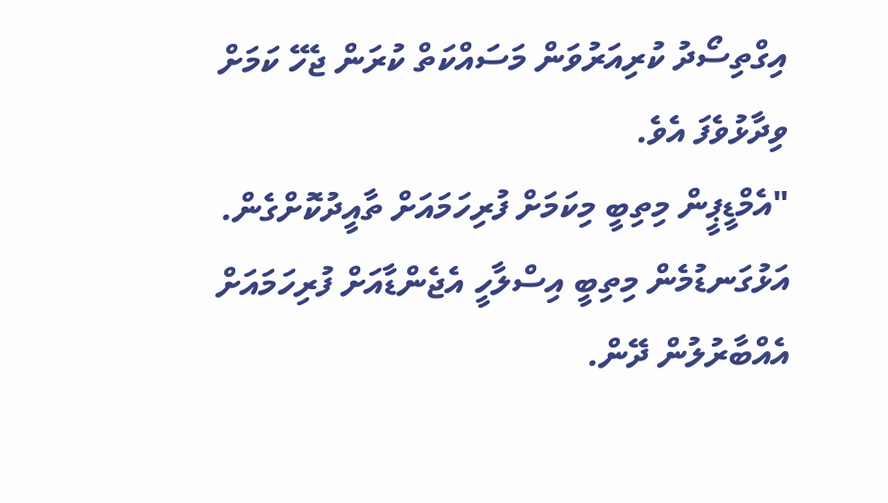އިގްތިސޯދު ކުރިއަރުވަން މަސައްކަތް ކުރަން ޖެހޭ ކަމަށް ވިދާޅުވެފަ އެވެ.
"އެމްޑީޕީން މިތިބީ މިކަމަށް ފުރިހަމައަށް ތާއީދުކޮށްގެން. އަޅުގަނޑުމެން މިތިބީ އިސްލާހީ އެޖެންޑާއަށް ފުރިހަމައަށް އެއްބާރުލުން ދޭން.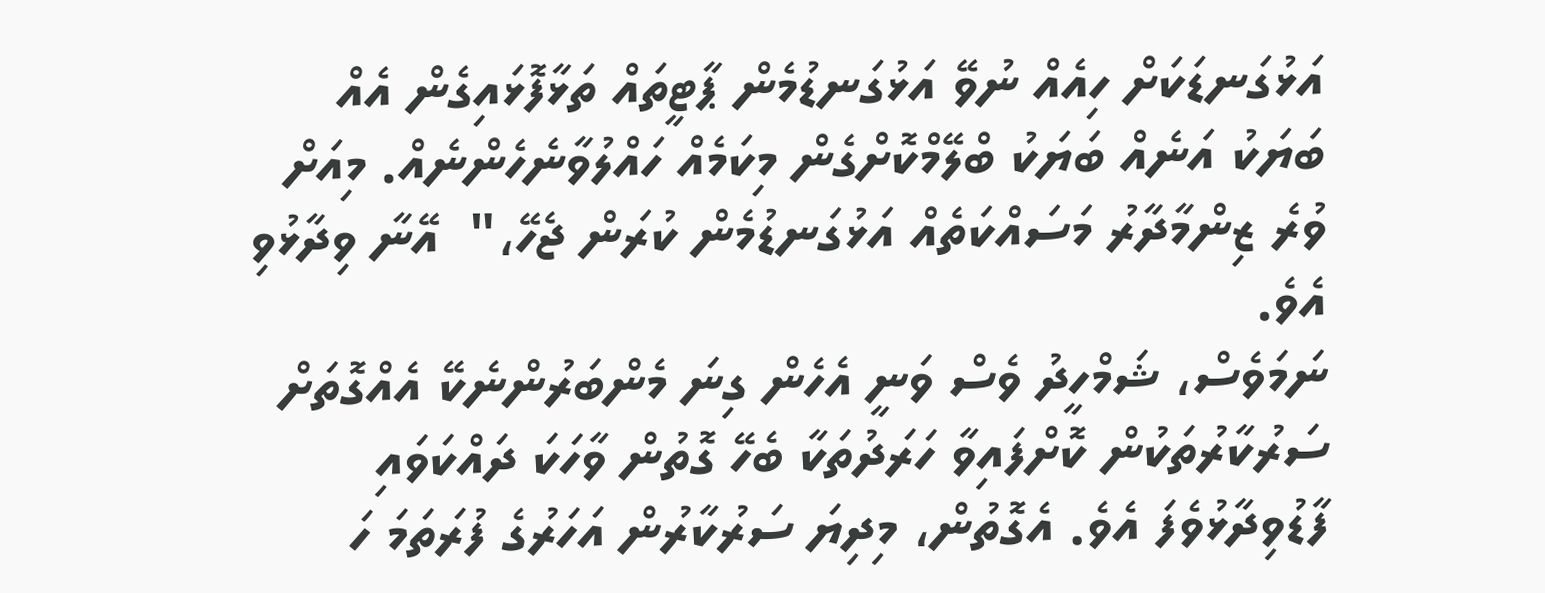އަޅުގަނޑަކަށް ހިއެއް ނުވޭ އަޅުގަނޑުމެން ޕާޓީތައް ތަޅާފޮޅައިގެން އެއް ބަޔަކު އަނެއް ބަޔަކު ބްލޭމްކޮށްގެން މިކަމެއް ހައްލުވާނެހެންނެއް. މިއަށް ވުރެ ޒިންމާދާރު މަސައްކަތެއް އަޅުގަނޑުމެން ކުރަން ޖެހޭ،"  އޭނާ ވިދާޅުވި އެވެ.
ނަމަވެސް، ޝަމްހީދު ވެސް ވަނީ އެހެން ގިނަ މެންބަރުންނެކޭ އެއްގޮތަށް ސަރުކާރުތަކުން ކޮށްފައިވާ ހަރަދުތަކާ ބެހޭ ގޮތުން ވާހަކަ ދައްކަވައި ފާޑުވިދާޅުވެފަ އެވެ. އެގޮތުން، މިދިޔަ ސަރުކާރުން އަހަރުގެ ފުރަތަމަ ހަ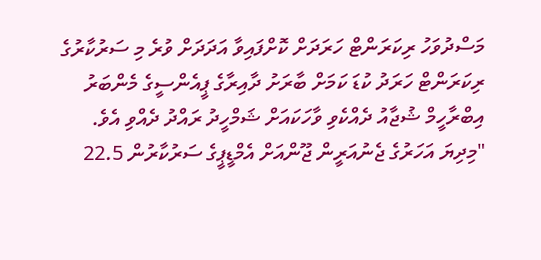މަސްދުވަހު ރިކަރަންޓް ހަރަދަށް ކޮށްފައިވާ އަދަދަށް ވުރެ މި ސަރުކާރުގެ ރިކަރަންޓް ހަރަދު ކުޑަ ކަމަށް ބާރަށު ދާއިރާގެ ޕީއެންސީގެ މެންބަރު އިބްރާހީމް ޝުޖާއު ދެއްކެވި ވާހަކައަށް ޝަމްހީދު ރައްދު ދެއްވި އެވެ.
"މިދިޔަ އަހަރުގެ ޖެނުއަރީން ޖޫންއަށް އެމްޑީޕީގެ ސަރުކާރުން 22.5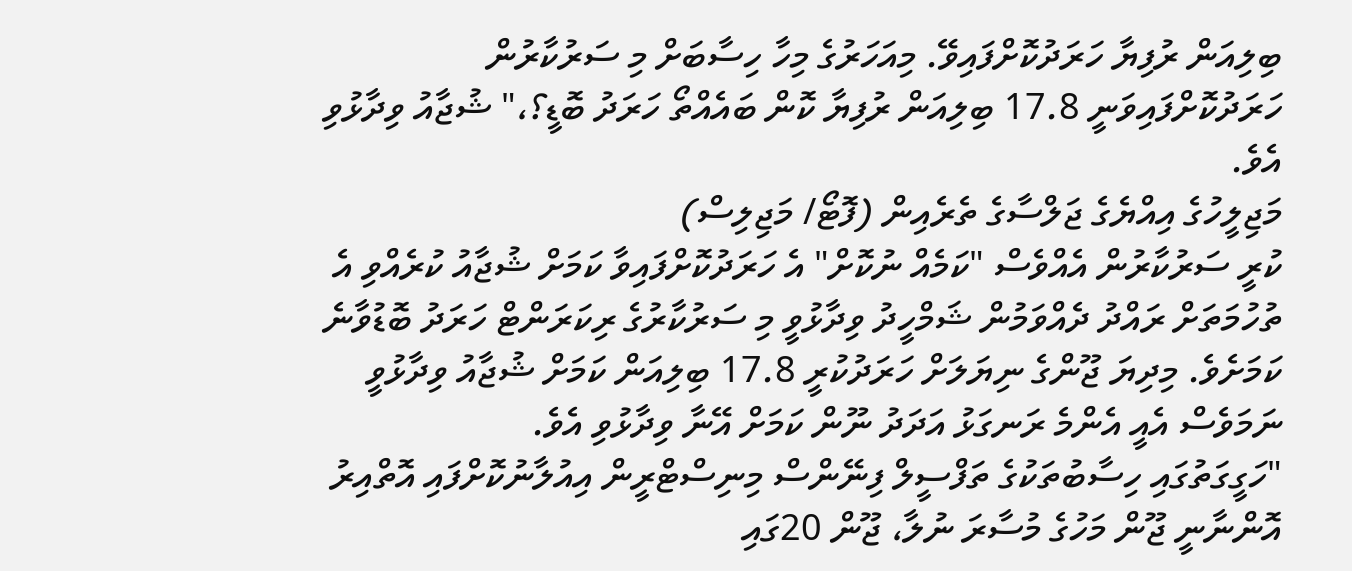ބިލިއަން ރުފިޔާ ހަރަދުކޮށްފައިވޭ. މިއަހަރުގެ މިހާ ހިސާބަށް މި ސަރުކާރުން ހަރަދުކޮށްފައިވަނީ 17.8 ބިލިއަން ރުފިޔާ ކޮން ބައެއްތޯ ހަރަދު ބޮޑީ؟،" ޝުޖާއު ވިދާޅުވި އެވެ.
މަޖިލީހުގެ އިއްޔެގެ ޖަލްސާގެ ތެރެއިން (ފޮޓޯ/ މަޖިލިސް)
ކުރީ ސަރުކާރުން އެއްވެސް "ކަމެއް ނުކޮށް" އެ ހަރަދުކޮށްފައިވާ ކަމަށް ޝުޖާއު ކުރެއްވި އެ ތުހުމަތަށް ރައްދު ދެއްވަމުން ޝަމްހީދު ވިދާޅުވީ މި ސަރުކާރުގެ ރިކަރަންޓް ހަރަދު ބޮޑުވާނެ ކަމަށެވެ. މިދިޔަ ޖޫންގެ ނިޔަލަށް ހަރަދުކުރީ 17.8 ބިލިއަން ކަމަށް ޝުޖާއު ވިދާޅުވީ ނަމަވެސް އެއީ އެންމެ ރަނގަޅު އަދަދު ނޫން ކަމަށް އޭނާ ވިދާޅުވި އެވެ.
"ހަގީގަތުގައި ހިސާބުތަކުގެ ތަފްސީލް ފިނޭންސް މިނިސްޓްރީން އިއުލާނުކޮށްފައި އޮތްއިރު އޮންނާނީ ޖޫން މަހުގެ މުސާރަ ނުލާ، ޖޫން 20ގައި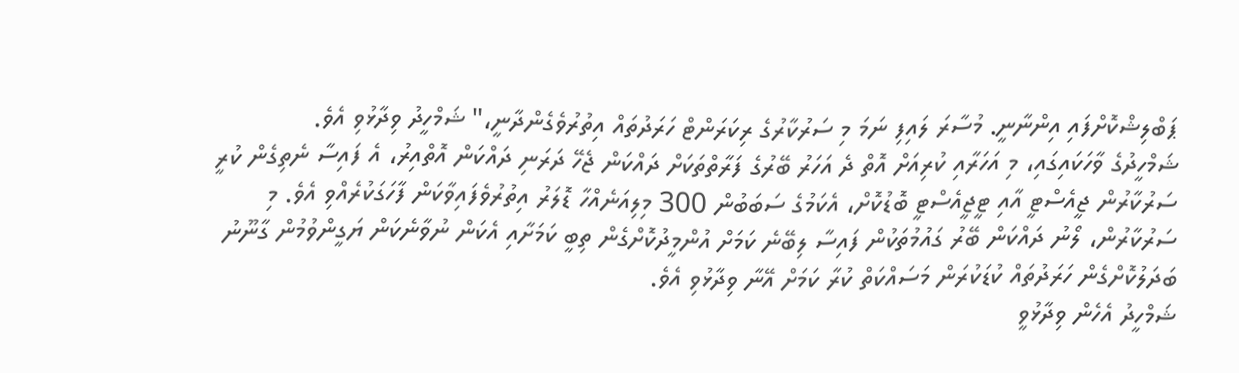ޕަބްލިޝްކޮށްފައި އިންނާނީ. މުސާރަ ލައިފި ނަމަ މި ސަރުކާރުގެ ރިކަރަންޓް ހަރަދުތައް އިތުރުވެގެންދާނީ،" ޝަމްހީދު ވިދާޅުވި އެވެ.
ޝަމްހީދުގެ ވާހަކައިގައި، މި އަހަރާއި ކުރިއަށް އޮތް ދެ އަހަރު ބޭރުގެ ފަރާތްތަކަށް ދައްކަން ޖެހޭ ދަރަނި ދައްކަން އޮތްއިރު، އެ ފައިސާ ނެތިގެން ކުރީ ސަރުކާރުން ޖީއެސްޓީ އާއި ޓީޖީއެސްޓީ ބޮޑުކޮށް، އެކަމުގެ ސަބަބުން 300 މިލިއަނެއްހާ ޑޮލަރު އިތުރުވެފައިވާކަން ފާހަގަކުރެއްވި އެވެ. މި ސަރުކާރުން، ލޯނު ދައްކަން ބޭރު ގައުމުތަކުން ފައިސާ ލިބޭނެ ކަމަށް އުންމީދުކޮށްގެން ތިބީ ކަމަށާއި އެކަން ނުވާނެކަން ޔަގީންވުމުން ގާނޫނު ބަދަލުކޮށްގެން ހަރަދުތައް ކުޑަކުރަން މަސައްކަތް ކުރާ ކަމަށް އޭނާ ވިދާޅުވި އެވެ.
ޝަމްހީދު އެހެން ވިދާޅުވީ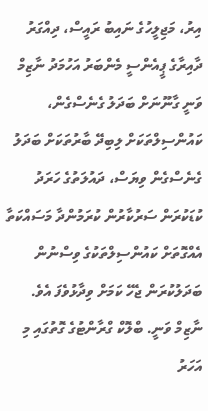އިރު، މަޖިލީހުގެ ނައިބު ރައީސް، ދިއްގަރު ދާއިރާގެ ޕީއެންސީ މެންބަރު އަހުމަދު ނާޒިމް ވަނީ ގާނޫނަށް ބަދަލު ގެނެސްގެން، ކައުންސިލްތަކަށް ލިބިދޭ ބާރުތަކަށް ބަދަލު ގެނެސްގެން ވިޔަސް، ދައުލަތުގެ ހަރަދު ކުޑަކުރަން ސަރުކާރުން ކުރަމުންދާ މަސައްކަތާ އެއްގޮތަށް ކައުންސިލްތަކުގެ ވިސްނުން ބަދަލުކުރަން ޖެހޭ ކަމަށް ވިދާޅުވެފަ އެވެ.
ނާޒިމް ވަނީ. ބްލޮކް ގްރާންޓުގެ ގޮތުގައި މި އަހަރު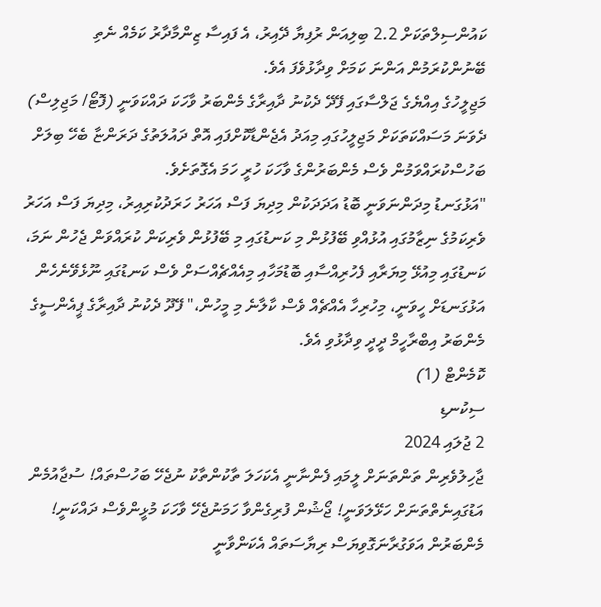ކައުންސިލްތަކަށް 2.2 ބިލިއަން ރުފިޔާ ދޭއިރު، އެ ފައިސާ ޒިންމާދާރު ކަމެއް ނެތި ބޭނުންކުރަމުން އަންނަ ކަމަށް ވިދާޅުވެފަ އެވެ.
މަޖިލީހުގެ އިއްޔެގެ ޖަލްސާގައި ފޭދޭ ދެކުނު ދާއިރާގެ މެންބަރު ވާހަކަ ދައްކަވަނީ (ފޮޓޯ/ މަޖިލިސް)
ދެވަނަ މަސައްކަތަކަށް މަޖިލީހުގައި މިއަދު އެޖެންޑާކޮށްފައި އޮތް ދައުލަތުގެ ދަރަންޏާ ބެހޭ ބިލަށް ބަހުސްކުރައްވަމުން ވެސް މެންބަރުންގެ ވާހަކަ ހުރީ ހަމަ އެގޮތަށެވެ.
"އަޅުގަނޑު މިދަންނަވަނީ ބޮޑު އަދަދަކުން މިދިޔަ ފަސް އަހަރު ހަރަދުކުރިއިރު، މިދިޔަ ފަސް އަހަރު ވެރިކަމުގެ ނިޒާމުގައި އުޅުއްވި ބޭފުޅުން މި ކަނޑުގައި މި ބޭފުޅުން ވެރިކަން ކުރައްވަން ޖެހުން ނަމަ، ކަނޑުގައި މިއުޅޭ މިޔަރާއި ފެހުރިއްސާއި ބޮޑުމަހާއި މިއެއްޗެއްސަށް ވެސް ކަނޑުގައި ނޫޅެވޭނެހެން އަޅުގަނޑަށް ހީވަނީ، މިހުރިހާ އެއްޗެއް ވެސް ކާލާނެ މި މީހުން،" ފޭދޫ ދެކުނު ދާއިރާގެ ޕީއެންސީގެ މެންބަރު އިބްރާހީމް ދީދީ ވިދާޅުވި އެވެ.
ކޮމެންޓް (1)
ސިކުނޑި
2 ޖުލައި 2024
ޖާހިލުވެރިން ތަންތަނަށް ލީމައި ފެންނާނީ އެކަހަލަ ތާކުންތާކު ނުޖެހޭ ބަހުސްތައް! ސުޖާއުމެން އަޑުގައިނެތްތަނަށް ހަޅޭލަވަނީ! ޖޯޝުން ފުރިގެންވާ ހަމަނުޖެހޭ ވާހަކަ މުޅީންވެސް ދައްކަނީ! މެންބަރުން އަވަގުރާނަގޮވިޔަސް ރިޔާސަތައް އެކަންވާނީ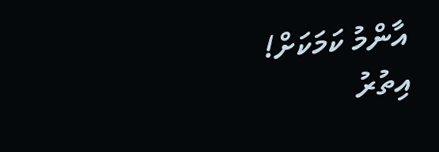އާންމު ކަމަކަށް!
އިތުރު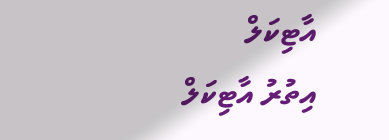އާޓިކަލް
އިތުރު އާޓިކަލް